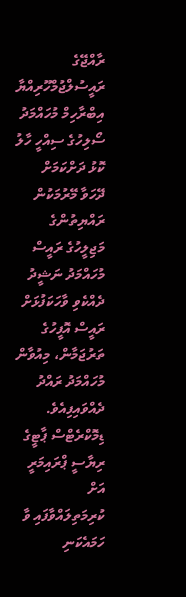ރާއްޖޭގެ ރައީސުލްޖުމްހޫރިއްޔާ އިބްރާހިމް މުހައްމަދު ސޯލިހުގެ ސިއްހީ ހާލު ކޮޅު ދަށްކަމަށް ދޭހަވާ މޭރުމަކުން ރައްޔިތުންގެ މަޖިލީހުގެ ރައީސް މުހައްމަދު ނަޝީދު ދެއްކެވި ވާހަކަފުޅަށް ރައީސް އޮފީހުގެ ތަރުޖަމާން، މިއުވާން މުހައްމަދު ރައްދު ދެއްވައިފިއެވެ.
ޑިމޮކްރެޓްސް ޕާޓީގެ ރިޔާސީ ޕްރައިމަރީ އަށް ކުރިމަތިލައްވާފައި ވާ ހަމައެކަނި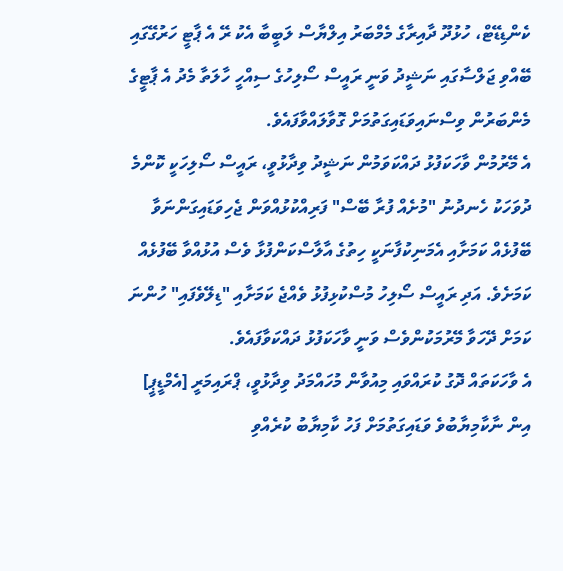ކެންޑިޑޭޓް، ހުޅުދޫ ދާއިރާގެ މެމްބަރު އިލްޔާސް ލަބީބާ އެކު ރޭ އެ ޕާޓީ ހަރުގޭގައި ބޭއްވި ޖަލްސާގައި ނަޝީދު ވަނީ ރައީސް ސޯލިހުގެ ސިއްހީ ހާލަތާ މެދު އެ ޕާޓީގެ މެންބަރުން ވިސްނައިވަޑައިގަތުމަށް ގޮވާލައްވާފައެވެ.
އެ މޭރުމުން ވާހަކަފުޅު ދައްކަވަމުން ނަޝީދު ވިދާޅުވީ، ރައީސް ސޯލިހަކީ ކޮންމެ ދުވަހަކު ހެނދުނު "މުށެއް ފުރާ ބޭސް" ފަރިއްކުޅުއްވަން ޖެހިވަޑައިގަންނަވާ ބޭފުޅެއް ކަމަށާއި އެމަނިކުފާނަކީ ހިތުގެ އާލާސްކަންފުޅާ ވެސް އުޅުއްވާ ބޭފުޅެއް ކަމަށެވެ. އަދި ރައީސް ސޯލިހު މުސްކުޅިފުޅު ވެއްޖެ ކަމަށާއި "ޑިލޭވެފައި" ހުންނަ ކަމަށް ދޭހަވާ މޭރުމަކުންވެސް ވަނީ ވާހަކަފުޅު ދައްކަވާފައެވެ.
އެ ވާހަކަތައް ދޮގު ކުރައްވައި މިއުވާން މުހައްމަދު ވިދާޅުވީ، ޕްރައިމަރީ [އެމްޑީޕީ] އިން ނާކާމިޔާބުވެ ވަޑައިގަތުމަށް ފަހު ކާމިޔާބު ކުރެއްވި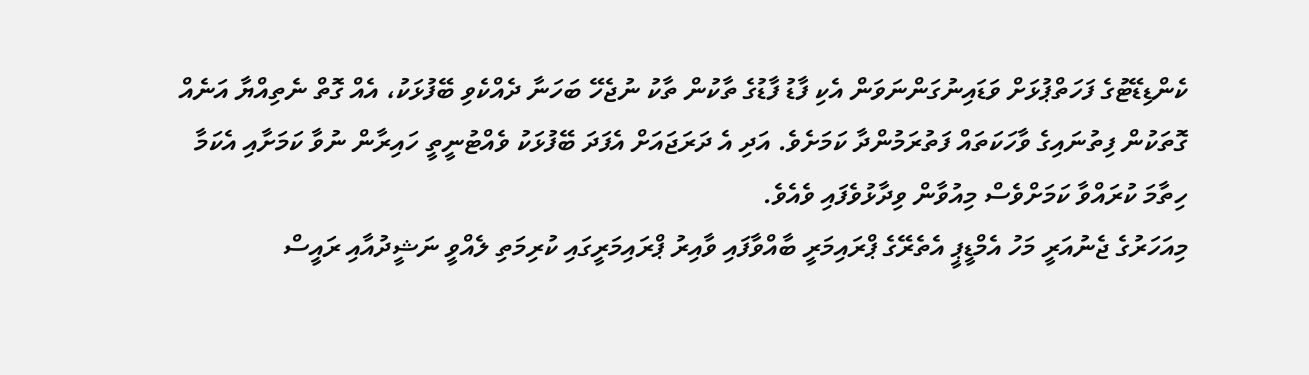ކެންޑިޑޭޓުގެ ފަހަތްޕުޅަށް ވަޑައިނުގަންނަވަން އެކި ފާޑު ފާޑުގެ ތާކުން ތާކު ނުޖެހޭ ބަހަނާ ދެއްކެވި ބޭފުޅަކު، އެއް ގޮތް ނެތިއްޔާ އަނެއް ގޮތަކުން ފިތުނައިގެ ވާހަކަތައް ފަތުރަމުންދާ ކަމަށެވެ. އަދި އެ ދަރަޖައަށް އެފަދަ ބޭފުޅަކު ވެއްޓުނީތީ ހައިރާން ނުވާ ކަމަށާއި އެކަމާ ހިތާމަ ކުރައްވާ ކަމަށްވެސް މިއުވާން ވިދާޅުވެފައި ވެއެވެ.
މިއަހަރުގެ ޖެނުއަރީ މަހު އެމްޑީޕީ އެތެރޭގެ ޕްރައިމަރީ ބާއްވާފައި ވާއިރު ޕްރައިމަރީގައި ކުރިމަތި ލެއްވީ ނަޝީދުއާއި ރައީސް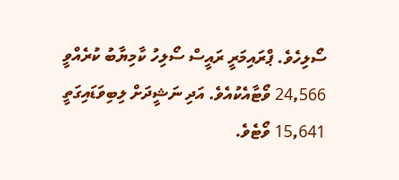ސޯލިހެވެ. ޕްރައިމަރީ ރައީސް ސޯލިހު ކާމިޔާބު ކުރެއްވީ 24,566 ވޯޓާއެކުއެވެ. އަދި ނަޝީދަށް ލިބިވަޑައިގަތީ 15,641 ވޯޓެވެ.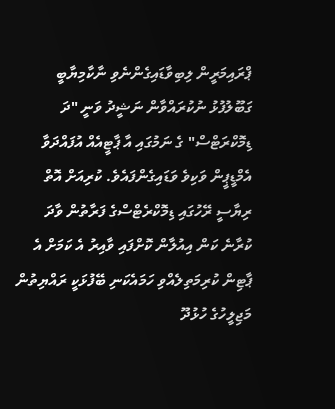ޕްރައިމަރީން ލިބިވާޑައިގެންނެވި ނާކާމިޔާބީ ގަބޫލުފުޅު ނުކުރައްވާން ނަޝީދު ވަނީ "ދަ ޑިމޮކްރަޓްސް" ގެ ނަމުގައި އާ ޕާޓީއެއް އުފައްދަވާ އެމްޑީޕީން ވަކިވެ ވަޑައިގެންފައެވެ. ކުރިއަށް އޮތް ރިޔާސީ ރޭހުގައި ޑިމޮކްރެޓްސްގެ ފަރާތުން ވާދަ ކުރާނެ ކަން އިއުލާން ކޮށްފައި ވާއިރު އެ ކަމަށް އެ ޕާޓިން ކުރިމަތިލެއްވި ހަމައެކަނި ބޭފުޅަކީ ރައްޔިތުން މަޖިލީހުގެ ހުޅުދޫ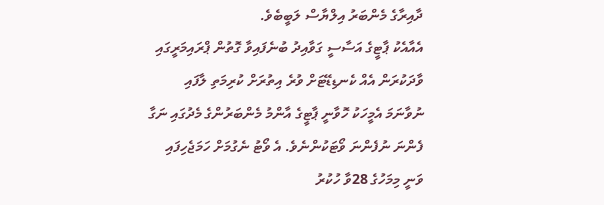ދާއިރާގެ މެންބަރު އިލްޔާސް ލަބީބެވެ.
އެއާއެކު ޕާޓީގެ އަސާސީ ގަވާއިދު ބުނެފައިވާ ގޮތުން ޕްރައިމަރީގައި ވާދަކުރަން އެއް ކެނޑިޑޭޓަށް ވުރެ އިތުރަށް ކުރިމަތި ލާފައި ނުވާނަމަ އެމީހަކު ހޮވާނީ ޕާޓީގެ އާންމު މެންބަރުންގެ މެދުގައި ނަގާ ފެންނަ ނުފެންނަ ވޯޓަކުންނެވެ. އެ ވޯޓު ނެގުމަށް ހަމަޖެހިފައި ވަނީ މިމަހުގެ 28ވާ ހުކުރު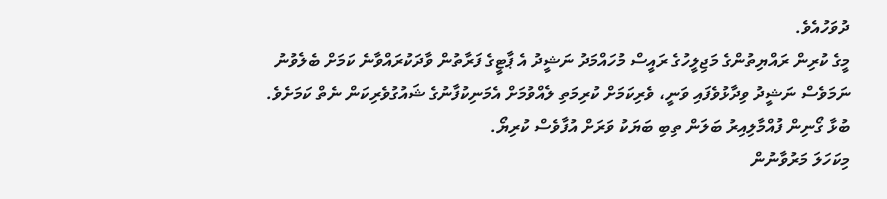ދުވަހުއެވެ.
މީގެ ކުރިން ރައްޔިތުންގެ މަޖިލީހުގެ ރައީސް މުހައްމަދު ނަޝީދު އެ ޕާޓީގެ ފަރާތުން ވާދަކުރައްވާނެ ކަމަށް ބެލެވުނު ނަމަވެސް ނަޝީދު ވިދާޅުވެފައި ވަނީ، ވެރިކަމަށް ކުރިމަތި ލެއްވުމަށް އެމަނިކުފާނުގެ ޝައުގުވެރިކަން ނެތް ކަމަށެވެ.
ބުޅާ ގޯނިން ފުއްމާލިއިރު ބަލަން ތިބި ބަޔަކު ވަރަށް އުފާވެސް ކުރިޔޯ.
މިކަހަލަ މަރުވާނުން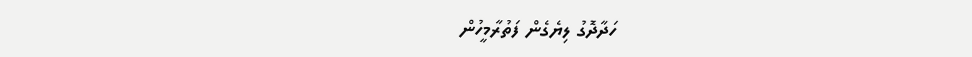ހަދާދޮގު ލިޔެގެން ފަތުރާމީހުން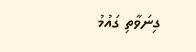ގިނަވާތި ގައުމު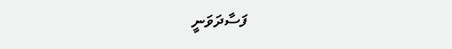ފަސާދަވަނީ